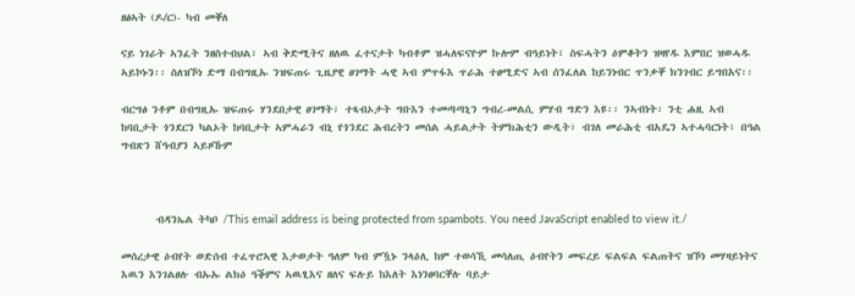ዘፅኣት (ዶ/ር)- ካብ መቐለ

ናይ ነገራት ኣንፈት ንዘስተብህል፣ ኣብ ቅድሚትና ዘለዉ ፈተናታት ካብቶም ዝሓለፍናዮም ኩሎም ብዓይነት፣ ስፍሓትን ዕምቆትን ዝዛየዱ እምበር ዝወሓዱ ኣይኮኑን፡፡ ስለዝኾነ ድማ በብግዚኡ ንዝፍጠሩ ጊዜያዊ ፀገማት ሓዊ ኣብ ምጥፋእ ጥራሕ ተፀሚድና ኣብ ሰንፈለል ከይንነብር ጥንቃቐ ክንገብር ይግበአና፡፡

ብርግፅ ንቶም በብግዚኡ ዝፍጠሩ ሃንደበታዊ ፀገማት፣ ተጻብኦታት ግቡእን ተመጣጣኒን ግብረ-መልሲ ምሃብ ግድን እዩ፡፡ ንኣብነት፡ ንቲ ሐዚ ኣብ ከባቢታት ጎንደርን ካልኦት ከባቢታት ኣምሓራን ብኒ የጎንደር ሕብረትን መሰል ሓይልታት ትምክሕቲን ውዲት፣ ብገለ መራሕቲ ብአዴን ኣተሓባርነት፣ በዓል ግብጽን ሸዓብያን ኣይዞኹም



       ብዳንኤል ትካቦ /This email address is being protected from spambots. You need JavaScript enabled to view it./

መሰረታዊ ዕብየት ወድሰብ ተፈጥሮኣዊ እታወታት ዓለም ካብ ምዃኑ ንላዕሊ ከም ተወሳኺ መሳለጢ ዕብየትን መፍረይ ፍልፍል ፍልጠትና ዝኾነ መሃዛይነትና እዉን እንገልፀሉ ብኡኡ ልክዕ ዓቕምና ኣዉፂእና ዘለና ፍሉይ ከእለት እነንፀባርቐሉ ባይታ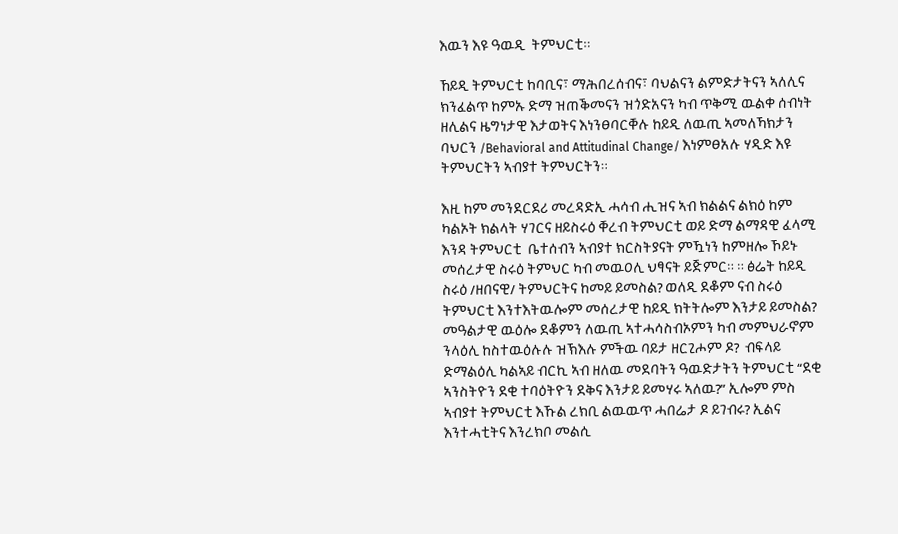እዉን እዩ ዓዉዲ  ትምህርቲ።

ኸይዲ ትምህርቲ ከባቢና፣ ማሕበረሰብና፣ ባህልናን ልምድታትናን ኣለሊና ክንፈልጥ ከምኡ ድማ ዝጠቕመናን ዝጎድአናን ካብ ጥቅሚ ዉልቀ ሰብነት ዘሊልና ዜግነታዊ እታወትና እነንፀባርቐሉ ከይዲ ለዉጢ ኣመለኻክታን ባህርን /Behavioral and Attitudinal Change/ እነምፀአሉ ሃዲድ እዩ ትምህርትን ኣብያተ ትምህርትን።

እዚ ከም መንደርደሪ መረዳድኢ ሓሳብ ሒዝና ኣብ ክልልና ልክዕ ከም ካልኦት ክልላት ሃገርና ዘይስሩዕ ቐረብ ትምህርቲ ወይ ድማ ልማዳዊ ፈላሚ እንዳ ትምህርቲ  ቤተሰብን ኣብያተ ክርስትያናት ምዃነን ከምዘሎ ኾይኑ መሰረታዊ ስሩዕ ትምህር ካብ መዉዐሊ ህፃናት ይጅምር። ። ፅሬት ከይዲ ስሩዕ /ዘበናዊ/ ትምህርትና ከመይ ይመስል? ወለዲ ደቆም ናብ ስሩዕ ትምህርቲ እንተእትዉሎም መሰረታዊ ከይዲ ክትትሎም እንታይ ይመስል? መዓልታዊ ዉዕሎ ደቆምን ለዉጢ ኣተሓሳስብኦምን ካብ መምህራኖም ንላዕሊ ከስተዉዕሉሉ ዝኽእሉ ምችዉ ባይታ ዘርጊሖም ዶ?  ብፍላይ ድማልዕሊ ካልኣይ ብርኪ ኣብ ዘለዉ መደባትን ዓዉድታትን ትምህርቲ “ደቂ ኣንስትዮን ደቂ ተባዕትዮን ደቅና እንታይ ይመሃሩ ኣለዉ?” ኢሎም ምስ ኣብያተ ትምህርቲ እኹል ረክቢ ልዉዉጥ ሓበሬታ ዶ ይገብሩ? ኢልና እንተሓቲትና እንረክቦ መልሲ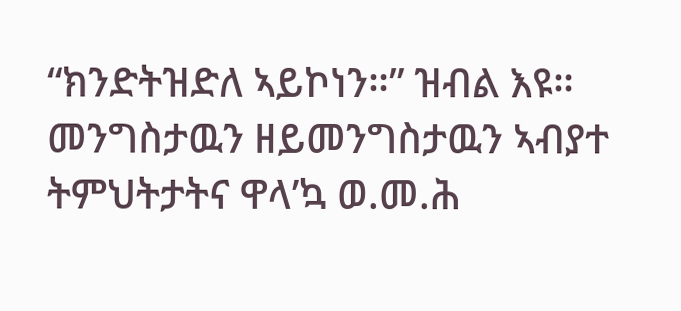“ክንድትዝድለ ኣይኮነን።” ዝብል እዩ። መንግስታዉን ዘይመንግስታዉን ኣብያተ ትምህትታትና ዋላ’ኳ ወ.መ.ሕ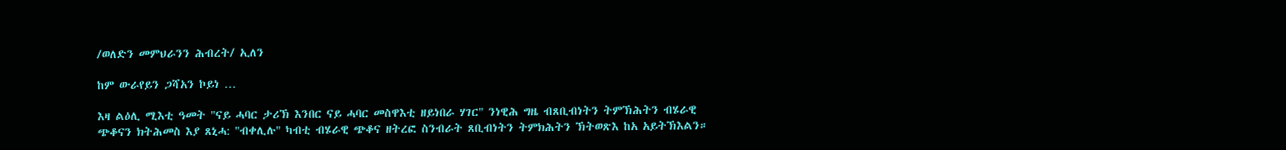/ወለድን መምህራንን ሕብረት/ ኢለን

ከም ውራየይን ጋሻአን ኮይነ …

እዛ ልዕሊ ሚእቲ ዓመት "ናይ ሓባር ታሪኽ እንበር ናይ ሓባር መስዋእቲ ዘይነበራ ሃገር" ንነዊሕ ግዜ ብጸቢብነትን ትምኽሕትን ብሄራዊ ጭቆናን ክትሕመስ እያ ጸኒሓ: "ብቀሊሉ" ካብቲ ብሄራዊ ጭቆና ዘትረፎ ስንብራት ጸቢብነትን ትምክሕትን ኽትወጽእ ከአ አይትኽእልን።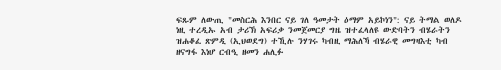ፍጹም ለውጢ "መስርሕ እንበር ናይ ገለ ዓመታት ዕማም አይኮነን": ናይ ትማል ወለዶ ነዚ ተረዲኡ አብ ታሪኽ አፍሪቃ ንመጀመርያ ግዜ ዝተፈላለዩ ውድባትን ብሄራትን ዝሐቆፈ ጽምዲ (ኢህወደግ) ተኺሉ ንሃገሩ ካብዚ ማሕለኻ ብሄራዊ መግዛእቲ ካብ ዘናግፋ እነሆ ርብዒ ዘመን ሐሊፉ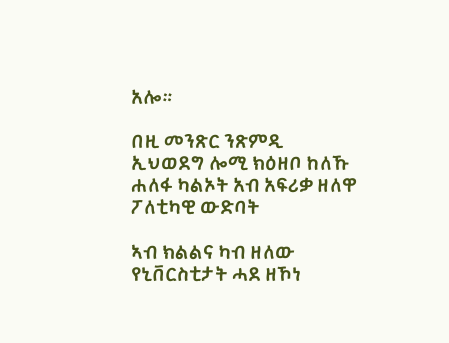አሎ።

በዚ መንጽር ንጽምዲ ኢህወደግ ሎሚ ክዕዘቦ ከለኹ ሐለፋ ካልኦት አብ አፍሪቃ ዘለዋ ፖለቲካዊ ውድባት

ኣብ ክልልና ካብ ዘለው የኒቨርስቲታት ሓደ ዘኾነ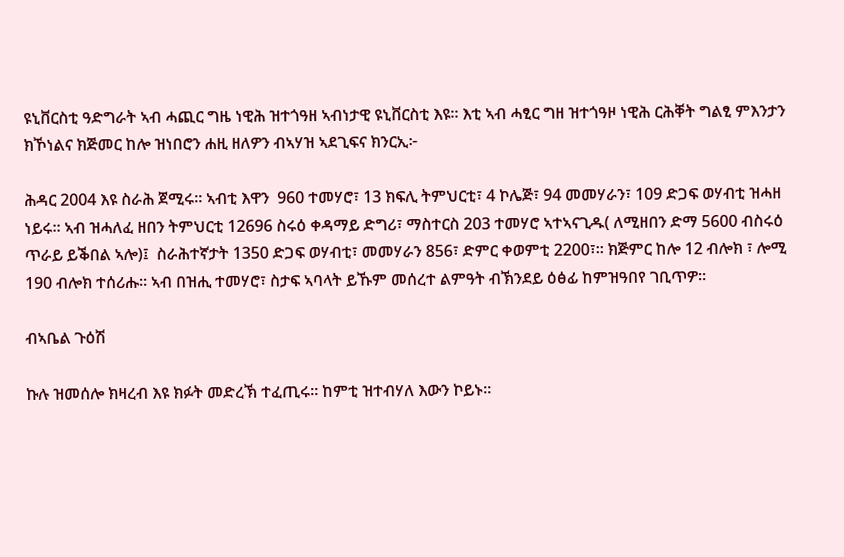ዩኒቨርስቲ ዓድግራት ኣብ ሓጪር ግዜ ነዊሕ ዝተጎዓዘ ኣብነታዊ ዩኒቨርስቲ እዩ። እቲ ኣብ ሓፂር ግዘ ዝተጎዓዞ ነዊሕ ርሕቐት ግልፂ ምእንታን ክኾነልና ክጅመር ከሎ ዝነበሮን ሐዚ ዘለዎን ብኣሃዝ ኣደጊፍና ክንርኢ፦

ሕዳር 2004 እዩ ስራሕ ጀሚሩ። ኣብቲ እዋን  960 ተመሃሮ፣ 13 ክፍሊ ትምህርቲ፣ 4 ኮሌጅ፣ 94 መመሃራን፣ 109 ድጋፍ ወሃብቲ ዝሓዘ ነይሩ። ኣብ ዝሓለፈ ዘበን ትምህርቲ 12696 ስሩዕ ቀዳማይ ድግሪ፣ ማስተርስ 203 ተመሃሮ ኣተኣናጊዱ( ለሚዘበን ድማ 5600 ብስሩዕ ጥራይ ይቕበል ኣሎ)፤  ስራሕተኛታት 1350 ድጋፍ ወሃብቲ፣ መመሃራን 856፣ ድምር ቀወምቲ 2200፣። ክጅምር ከሎ 12 ብሎክ ፣ ሎሚ 190 ብሎክ ተሰሪሑ። ኣብ በዝሒ ተመሃሮ፣ ስታፍ ኣባላት ይኹም መሰረተ ልምዓት ብኽንደይ ዕፅፊ ከምዝዓበየ ገቢጥዎ።

ብኣቤል ጉዕሽ

ኩሉ ዝመሰሎ ክዛረብ እዩ ክፉት መድረኽ ተፈጢሩ። ከምቲ ዝተብሃለ እውን ኮይኑ።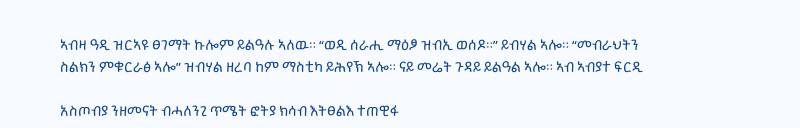ኣብዛ ዓዲ ዝርኣዩ ፀገማት ኩሎም ይልዓሉ ኣለዉ። “ወዲ ሰራሒ ማዕፆ ዝብኢ ወሰዶ።” ይብሃል ኣሎ። “መብራህትን ስልክን ምቁርራፅ ኣሎ” ዝብሃል ዘረባ ከም ማስቲካ ይሕየኽ ኣሎ። ናይ መሬት ጉዳይ ይልዓል ኣሎ። ኣብ ኣብያተ ፍርዲ

አስጦብያ ንዘመናት ብሓለንጊ ጥሜት ፎትያ ክሳብ እትፀልእ ተጠዊፋ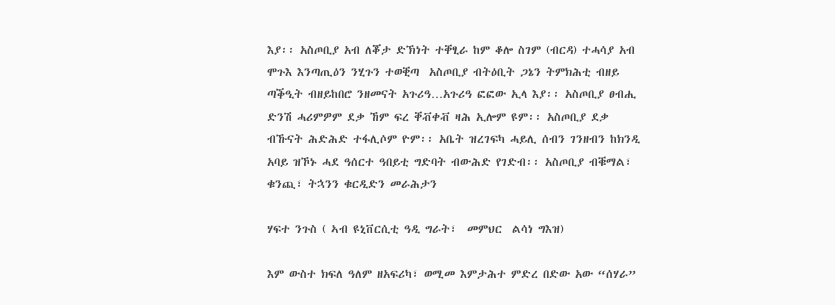እያ፡፡ አስጦቢያ አብ ለቖታ ድኽነት ተቐፂራ ከም ቆሎ ስገም (ብርዳ) ተሓሳያ አብ ሞጉእ እንጣጢዕን ንሂጉን ተወቒጣ  አስጦቢያ ብትዕቢት ጋኔን ትምክሕቲ ብዘይ ጣቕዒት ብዘይከበሮ ንዘመናት አጉሪዓ…አጉሪዓ ፎፎው ኢላ እያ፡፡ አስጦቢያ ፀብሒ ድንሽ ሓሪምዎም ደቃ ኸም ፍረ ቐቭቀቭ ዛሕ ኢሎም ዩም፡፡ አስጦቢያ ደቃ ብኹናት ሕድሕድ ተፋሊሶም ዮም፡፡ አቤት ዝረገፍካ ሓይሊ ሰብን ገንዘብን ከክንዲ አባይ ዝኾኑ ሓደ ዓሰርተ ዓበይቲ ግድባት ብውሕድ የገድብ፡፡ አስጦቢያ ብቑማል፣ ቁንጪ፣ ትኋንን ቁርዲድን መራሕታን

ሃፍተ ንጉስ ( ኣብ ዩኒቨርሲቲ ዓዲ ግራት፣  መምህር  ልሳነ ግእዝ)

እም ውስተ ክፍለ ዓለም ዘአፍሪካ፣ ወሚመ እምታሕተ ምድረ በድው አው “ሰሃራ”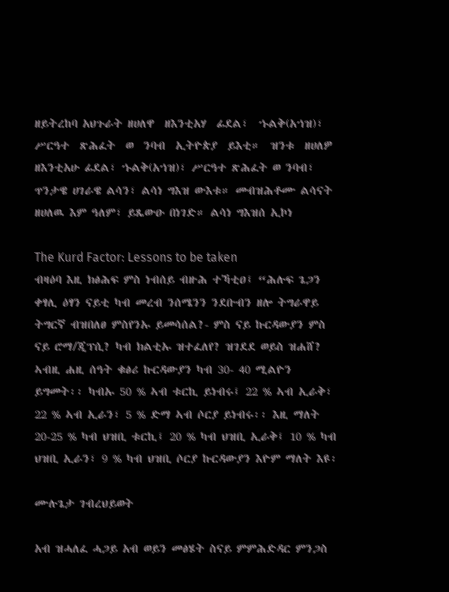ዘይትረከባ አህጉራት ዘሀለዋ  ዘእንቲአሃ  ፊደል፣  ኁልቅ(አኀዝ)፣  ሥርዓተ  ጽሕፈት  ወ  ንባብ  ኢትዮጵያ  ይእቲ።  ዝንቱ  ዘሀለዎ ዘእንቲአሁ ፊደል፣ ኁልቅ(አኀዝ)፣ ሥርዓተ ጽሕፈት ወ ንባብ፣ ጥንታዌ ሀገራዌ ልሳን፣ ልሳነ ግእዝ ውእቱ። መብዝሕቶሙ ልሳናት ዘሀለዉ እም ዓለም፣ ይጼውዑ በነገድ። ልሳነ ግእዝሰ ኢኮነ

The Kurd Factor: Lessons to be taken
ብዛዕባ እዚ ክፅሕፍ ምስ ነብሰይ ብዙሕ ተኻቲዐ፤ “ሕሉፍ ጌጋን ቀፃሊ ዕፃን ናይቲ ካብ መረብ ንሰሜንን ንደቡብን ዘሎ ትግራዋይ ትግርኛ ብዝበለፀ ምስየንኡ ይመሳሰል?- ምስ ናይ ኩርዳውያን ምስ ናይ ሮማ/ጂፕሲ? ካብ ክልቲኡ ዝተፈለየ? ዝገደደ ወይስ ዝሐሸ?
ኣብዚ ሐዚ ሰዓት ቁፅሪ ኩርዳውያን ካብ 30- 40 ሚልዮን ይግመት፡፡ ካብኡ 50 % ኣብ ቱርኪ ይነብሩ፤ 22 % ኣብ ኢራቅ፣ 22 % ኣብ ኢራን፣ 5 % ድማ ኣብ ሶርያ ይነብሩ፡፡ እዚ ማለት 20-25 % ካብ ህዝቢ ቱርኪ፤ 20 % ካብ ህዝቢ ኢራቅ፤ 10 % ካብ ህዝቢ ኢራን፣ 9 % ካብ ህዝቢ ሶርያ ኩርዳውያን እዮም ማለት እዩ፡

ሙሉጌታ ገብረህይወት

አብ ዝሓለፈ ሓጋይ አብ ወይን መፅሄት ስናይ ምምሕድዳር ምንጋስ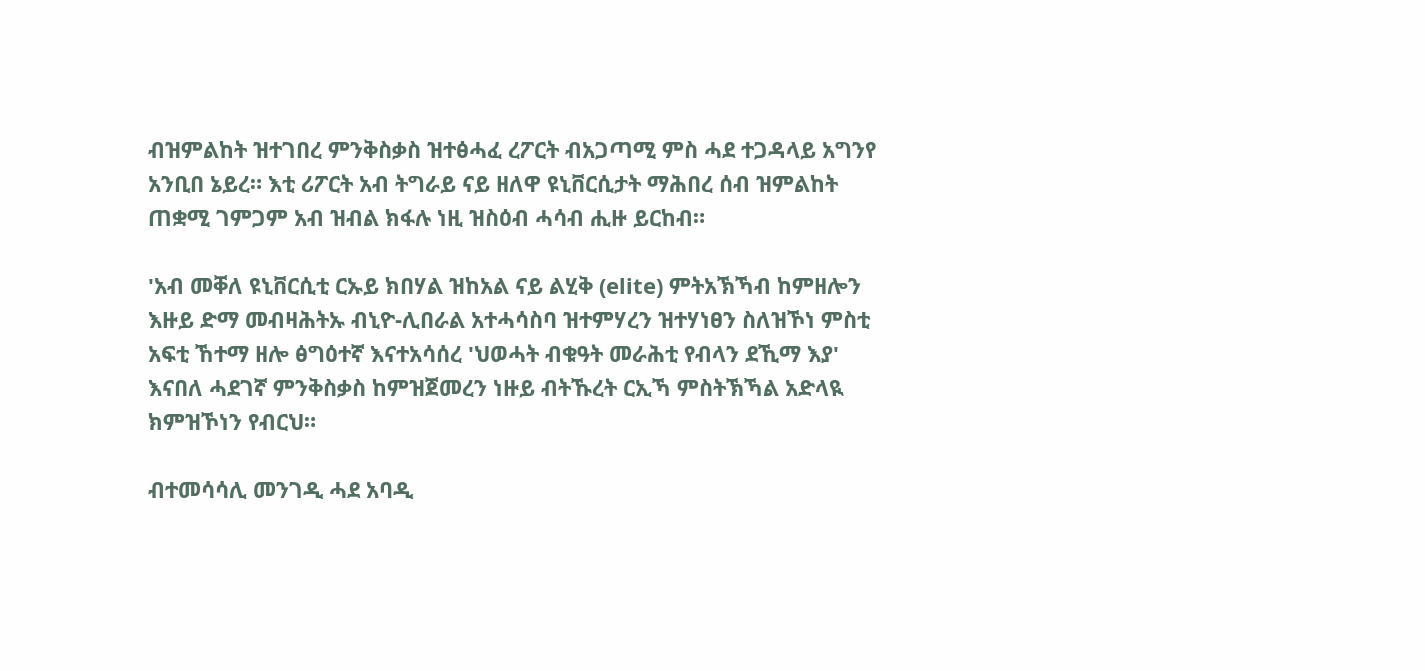ብዝምልከት ዝተገበረ ምንቅስቃስ ዝተፅሓፈ ረፖርት ብአጋጣሚ ምስ ሓደ ተጋዳላይ አግንየ አንቢበ ኔይረ። እቲ ሪፖርት አብ ትግራይ ናይ ዘለዋ ዩኒቨርሲታት ማሕበረ ሰብ ዝምልከት ጠቋሚ ገምጋም አብ ዝብል ክፋሉ ነዚ ዝስዕብ ሓሳብ ሒዙ ይርከብ።

'አብ መቐለ ዩኒቨርሲቲ ርኡይ ክበሃል ዝከአል ናይ ልሂቅ (elite) ምትአኽኻብ ከምዘሎን እዙይ ድማ መብዛሕትኡ ብኒዮ-ሊበራል አተሓሳስባ ዝተምሃረን ዝተሃነፀን ስለዝኾነ ምስቲ አፍቲ ኸተማ ዘሎ ፅግዕተኛ እናተአሳሰረ 'ህወሓት ብቁዓት መራሕቲ የብላን ደኺማ እያ' እናበለ ሓደገኛ ምንቅስቃስ ከምዝጀመረን ነዙይ ብትኹረት ርኢኻ ምስትኽኻል አድላዪ ክምዝኾነን የብርህ።

ብተመሳሳሊ መንገዲ ሓደ አባዲ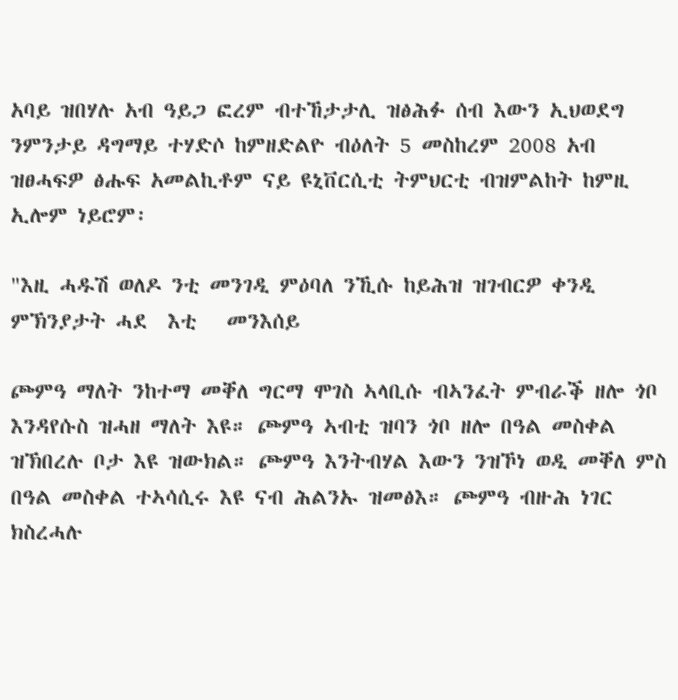አባይ ዝበሃሉ አብ ዓይጋ ፎረም ብተኸታታሊ ዝፅሕፉ ሰብ እውን ኢህወደግ ንምንታይ ዳግማይ ተሃድሶ ከምዘድልዮ ብዕለት 5 መስከረም 2008 አብ ዝፀሓፍዎ ፅሑፍ አመልኪቶም ናይ ዩኒቨርሲቲ ትምህርቲ ብዝምልከት ከምዚ ኢሎም ነይሮም፡

"እዚ ሓዱሽ ወለዶ ንቲ መንገዲ ምዕባለ ንኺሱ ከይሕዝ ዝገብርዎ ቀንዲ ምኽንያታት ሓደ  እቲ   መንእሰይ

ጮምዓ ማለት ንከተማ መቐለ ግርማ ሞገስ ኣላቢሱ ብኣንፈት ምብራቕ ዘሎ ጎቦ እንዳየሱስ ዝሓዘ ማለት እዩ። ጮምዓ ኣብቲ ዝባን ጎቦ ዘሎ በዓል መስቀል ዝኽበረሉ ቦታ እዩ ዝውክል። ጮምዓ እንትብሃል እውን ንዝኾነ ወዲ መቐለ ምስ በዓል መስቀል ተኣሳሲሩ እዩ ናብ ሕልንኡ ዝመፅእ። ጮምዓ ብዙሕ ነገር ክስረሓሉ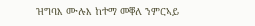ዝግባእ ሙሉእ ከተማ መቐለ ንምርኣይ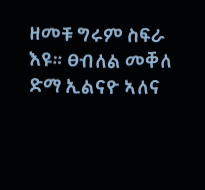ዘመቹ ግሩም ስፍራ እዩ። ፀብለል መቐለ ድማ ኢልናዮ ኣለና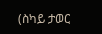(ስካይ ታወር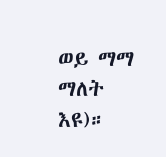ወይ ማማ ማለት እዩ)።